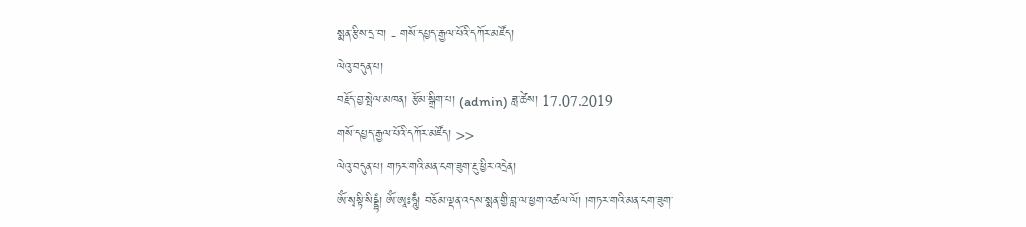སྨན་རྩིས་དྲ་བ། - གསོ་དཔྱད་རྒྱལ་པོའི་དཀོར་མཛོད།
ལེའུ་བདུན་པ།
བརྗོད་བྱ་སྤེལ་མཁན། རྩོམ་སྒྲིག་པ། (admin) ཟླ་ཚེས། 17.07.2019
གསོ་དཔྱད་རྒྱལ་པོའི་དཀོར་མཛོད། >>
ལེའུ་བདུན་པ། གཏར་གའི་མན་ངག་ཟུག་རྔུ་ཕྱིར་འདྲེན།
ཨོཾ་སྭསྟི་སིདྡྷཾ། ཨོཾ་ཨཱཿཧཱུྃ། བཅོམ་ལྡན་འདས་སྨན་གྱི་བླ་ལ་ཕྱག་འཚལ་ལོ། །གཏར་གའི་མན་ངག་ཟུག་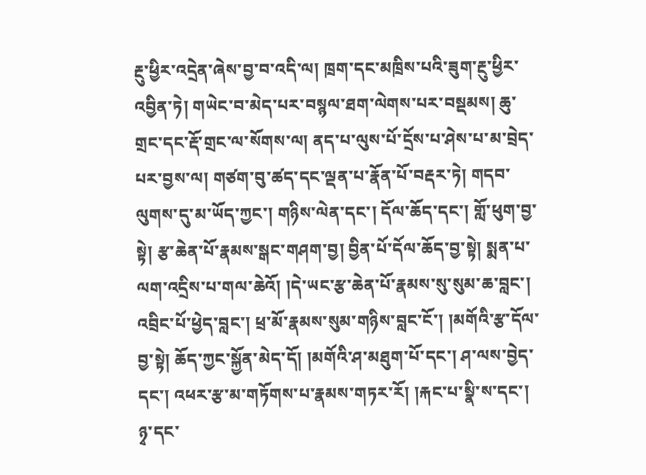རྔུ་ཕྱིར་འདྲེན་ཞེས་བྱ་བ་འདི་ལ། ཁྲག་དང་མཁྲིས་པའི་ཟུག་རྔུ་ཕྱིར་འབྱིན་ཏེ། གཡེང་བ་མེད་པར་བསྙལ་ཐག་ལེགས་པར་བསྡམས། ཆུ་གྲང་དང་རྡོ་གྲང་ལ་སོགས་ལ། ནད་པ་ལུས་པོ་དྲོས་པ་ཤེས་པ་མ་བྲེད་པར་བྱས་ལ། གཙག་བུ་ཚད་དང་ལྡན་པ་རྣོན་པོ་བརྡར་ཏེ། གདབ་ལུགས་དུ་མ་ཡོད་ཀྱང་། གཉིས་ལེན་དང་། དོལ་ཆོད་དང་། གློ་ཕུག་བྱ་སྟེ། རྩ་ཆེན་པོ་རྣམས་སྒང་གཤག་བྱ། བྱིན་པོ་དོལ་ཆོད་བྱ་སྟེ། སྨན་པ་ལག་འདྲིས་པ་གལ་ཆེའོ། །དེ་ཡང་རྩ་ཆེན་པོ་རྣམས་སུ་སུམ་ཆ་བླང་། འབྲིང་པོ་ཕྱེད་བླང་། ཕྲ་མོ་རྣམས་སུམ་གཉིས་བླང་ངོ་། །མགོའི་རྩ་དོལ་བྱ་སྟེ། ཆོད་ཀྱང་སྐྱོན་མེད་དོ། །མགོའི་ཤ་མཐུག་པོ་དང་། ཤ་ལས་བྱེད་དང་། འཕར་རྩ་མ་གཏོགས་པ་རྣམས་གཏར་རོ། །རྐང་པ་སྣི་ས་དང་། ཉྭ་དང་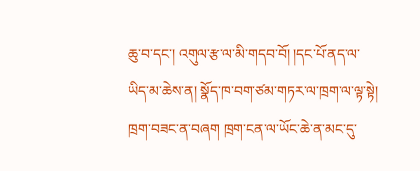ཆུ་བ་དང་། འགུལ་རྩ་ལ་མི་གདབ་བོ། །དང་པོ་ནད་ལ་ཡིད་མ་ཆེས་ན། སྣོད་ཁ་བག་ཙམ་གཏར་ལ་ཁྲག་ལ་ལྟ་སྟེ། ཁྲག་བཟང་ན་བཞག ཁྲག་ངན་ལ་ཡོང་ཆེ་ན་མང་དུ་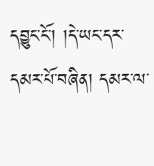དབྱུང་ངོ་། །དེ་ཡང་དར་དམར་པོ་བཞིན། དམར་ལ་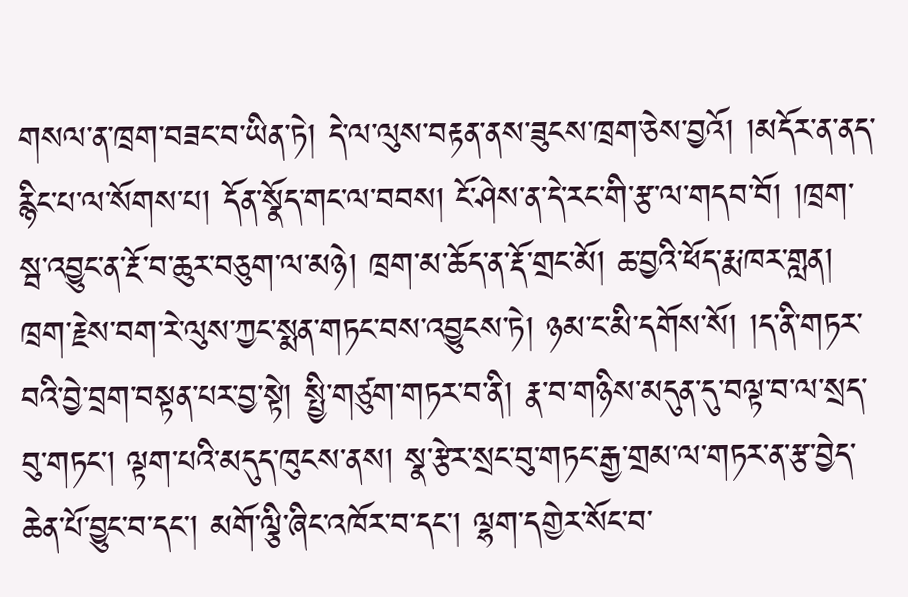གསལ་ན་ཁྲག་བཟང་བ་ཡིན་ཏེ། དེ་ལ་ལུས་བརྟན་ནས་ཟུངས་ཁྲག་ཅེས་བྱའོ། །མདོར་ན་ནད་རྙིང་པ་ལ་སོགས་པ། དོན་སྣོད་གང་ལ་བབས། ངོ་ཤེས་ན་དེ་རང་གི་རྩ་ལ་གདབ་བོ། །ཁྲག་སྦ་འབྱུང་ན་རྔོ་བ་ཆུར་བཅུག་ལ་མཉེ། ཁྲག་མ་ཆོད་ན་རྡོ་གྲང་མོ། ཆ་བྱའི་ཕོད་རྨ་ཁར་གླན། ཁྲག་རྗེས་བག་རེ་ལུས་ཀྱང་སྨན་གཏང་བས་འབྱུངས་ཏེ། ཉམ་ང་མི་དགོས་སོ། །ད་ནི་གཏར་བའི་བྱེ་བྲག་བསྟན་པར་བྱ་སྟེ། སྤྱི་གཙུག་གཏར་བ་ནི། རྣ་བ་གཉིས་མདུན་དུ་བལྟ་བ་ལ་སྲད་བུ་གཏང་། ལྟག་པའི་མདུད་ཁུངས་ནས། སྣ་རྩེར་སྲང་བུ་གཏང་རྒྱ་གྲམ་ལ་གཏར་ན་རྩ་བྱེད་ཆེན་པོ་བྱུང་བ་དང་། མགོ་ལྕི་ཞིང་འཁོར་བ་དང་། ལྷག་དགྱེར་སོང་བ་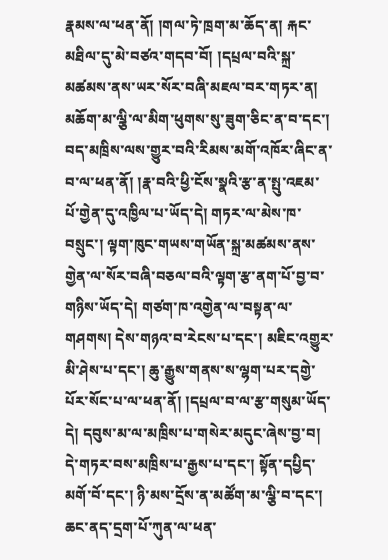རྣམས་ལ་ཕན་ནོ། །གལ་ཏེ་ཁྲག་མ་ཆོད་ན། རྐང་མཐིལ་དུ་མེ་བཙའ་གདབ་བོ། །དཔྲལ་བའི་སྐྲ་མཚམས་ནས་ཡར་སོར་བཞི་མཇལ་བར་གཏར་ན། མཆོག་མ་ལྕི་ལ་མིག་ཕུགས་སུ་ཟུག་ཅིང་ན་བ་དང་། བད་མཁྲིས་ལས་གྱུར་བའི་རིམས་མགོ་འཁོར་ཞིང་ན་བ་ལ་ཕན་ནོ། །རྣ་བའི་ཕྱི་ངོས་སྣའི་རྩ་ན་སྤུ་འཇམ་པོ་གྱེན་དུ་འཁྱིལ་པ་ཡོད་དེ། གཏར་ལ་མེས་ཁ་བསྲུང་། ལྟག་ཁུང་གཡས་གཡོན་སྐྲ་མཚམས་ནས་གྱེན་ལ་སོར་བཞི་བཅལ་བའི་ལྟག་རྩ་ནག་པོ་བྱ་བ་གཉིས་ཡོད་དེ། གཙག་ཁ་འགྱེན་ལ་བསྟན་ལ་གཤགས། དེས་གཉའ་བ་རེངས་པ་དང་། མཇིང་འགྱུར་མི་ཤེས་པ་དང་། ཆུ་རྒྱུས་གནས་ས་ལྷག་པར་དགྱེ་པོར་སོང་པ་ལ་ཕན་ནོ། །དཔྲལ་བ་ལ་རྩ་གསུམ་ཡོད་དེ། དབུས་མ་ལ་མཁྲིས་པ་གསེར་མདུང་ཞེས་བྱ་བ། དེ་གཏར་བས་མཁྲིས་པ་རྒྱས་པ་དང་། སྟོན་དཔྱིད་མགོ་བོ་དང་། ཉི་མས་དྲོས་ན་མཚོག་མ་ལྕི་བ་དང་། ཆང་ནད་དྲག་པོ་ཀུན་ལ་ཕན་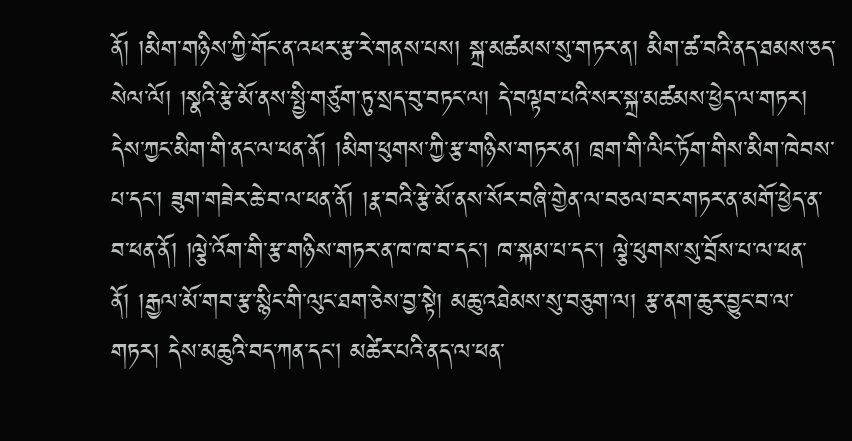ནོ། །མིག་གཉིས་ཀྱི་གོང་ན་འཕར་རྩ་རེ་གནས་པས། སྐྲ་མཚམས་སུ་གཏར་ན། མིག་ཚ་བའི་ནད་ཐམས་ཅད་སེལ་ལོ། །སྣའི་རྩེ་མོ་ནས་སྤྱི་གཙུག་ཏུ་སྲད་བུ་བཏང་ལ། དེ་བལྟབ་པའི་སར་སྐྲ་མཚམས་ཕྱེད་ལ་གཏར། དེས་ཀྱང་མིག་གི་ནང་ལ་ཕན་ནོ། །མིག་ཕུགས་ཀྱི་རྩ་གཉིས་གཏར་ན། ཁྲག་གི་ལིང་ཏོག་གིས་མིག་ཁེབས་པ་དང་། ཟུག་གཟེར་ཆེ་བ་ལ་ཕན་ནོ། །རྣ་བའི་རྩེ་མོ་ནས་སོར་བཞི་གྱེན་ལ་བཅལ་བར་གཏར་ན་མགོ་ཕྱེད་ན་བ་ཕན་ནོ། །ལྕེ་འོག་གི་རྩ་གཉིས་གཏར་ན་ཁ་ཁ་བ་དང་། ཁ་སྐམ་པ་དང་། ལྕེ་ཕུགས་སུ་བྲོས་པ་ལ་ཕན་ནོ། །རྒྱལ་མོ་གབ་རྩ་སྙིང་གི་ལུང་ཐག་ཅེས་བྱ་སྟེ། མཆུ་འཐེམས་སུ་བཅུག་ལ། རྩ་ནག་ཆུར་བྱུང་བ་ལ་གཏར། དེས་མཆུའི་བད་ཀན་དང། མཚེར་པའི་ནད་ལ་ཕན་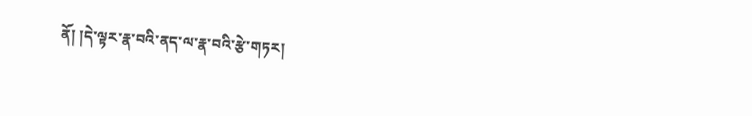ནོ། །དེ་ལྟར་རྣ་བའི་ནད་ལ་རྣ་བའི་རྩེ་གཏར།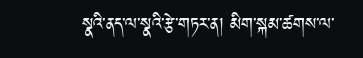སྣའི་ནད་ལ་སྣའི་རྩེ་གཏར་ན། མིག་སྐམ་ཚགས་ལ་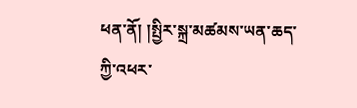ཕན་ནོ། །སྤྱིར་སྐྲ་མཚམས་ཡན་ཆད་ཀྱི་འཕར་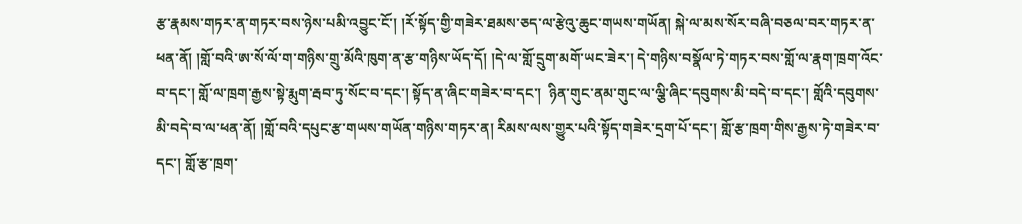རྩ་རྣམས་གཏར་ན་གཏར་བས་ཉེས་པམི་འབྱུང་ངོ་། །རོ་སྟོད་གྱི་གཟེར་ཐམས་ཅད་ལ་རྩེའུ་ཆུང་གཡས་གཡོན། སྐེ་ལ་མས་སོར་བཞི་བཅལ་བར་གཏར་ན་ཕན་ནོ། །གློ་བའི་ཨ་སོ་ལོ་ག་གཉིས་གྲུ་མོའི་ཁུག་ན་རྩ་གཉིས་ཡོད་དོ། །དེ་ལ་གློ་དྲུག་མགོ་ཡང་ཟེར་། དེ་གཉིས་བསྣོལ་ཏེ་གཏར་བས་གློ་ལ་རྣག་ཁྲག་འོང་བ་དང་། གློ་ལ་ཁྲག་རྒྱས་སྟེ་རྨུག་རྦབ་ཏུ་སོང་བ་དང་། སྟོད་ན་ཞིང་གཟེར་བ་དང་།  ཉིན་གུང་ནམ་གུང་ལ་ལྕི་ཞིང་དབུགས་མི་བདེ་བ་དང་། གློའི་དབུགས་མི་བདེ་བ་ལ་ཕན་ནོ། །གློ་བའི་དཔུང་རྩ་གཡས་གཡོན་གཉིས་གཏར་ན། རིམས་ལས་གྱུར་པའི་སྟོད་གཟེར་དྲག་པོ་དང་། གློ་རྩ་ཁྲག་གིས་རྒྱས་ཏེ་གཟེར་བ་དང་། གློ་རྩ་ཁྲག་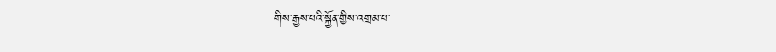གིས་རྒྱས་པའི་སྐྱོན་གྱིས་འགྲམ་པ་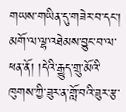གཡས་གཡིན་དུ་གཟེར་བ་དང་། མགོ་ལ་ལྷ་འཐེམས་བྱུང་བ་ལ་ཕན་ནོ། །དེའི་རྒྱུད་གྲུ་མོའི་ཁུགས་ཀྱི་ཟུར་ན་གློ་བའི་ཟུར་རྩ་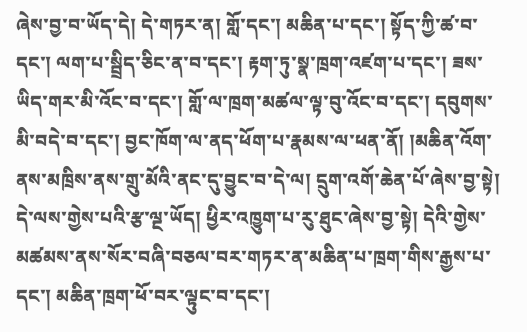ཞེས་བྱ་བ་ཡོད་དེ། དེ་གཏར་ན། གློ་དང་། མཆིན་པ་དང་། སྟོད་ཀྱི་ཚ་བ་དང་། ལག་པ་སྦྲིད་ཅིང་ན་བ་དང་། རྟག་ཏུ་སྣ་ཁྲག་འཛག་པ་དང་། ཟས་ཡིད་གར་མི་འོང་བ་དང་། གློ་ལ་ཁྲག་མཚལ་ལྟ་བུ་འོང་བ་དང་། དབུགས་མི་བདེ་བ་དང་། བྱང་ཁོག་ལ་ནད་ཕོག་པ་རྣམས་ལ་ཕན་ནོ། །མཆིན་འོག་ནས་མཁྲིས་ནས་གྲུ་མོའི་ནང་དུ་བྱུང་བ་དེ་ལ། དྲུག་འགོ་ཆེན་པོ་ཞེས་བྱ་སྟེ། དེ་ལས་གྱེས་པའི་རྩ་ལྔ་ཡོད། ཕྱིར་འཁྱུག་པ་རུ་ཐུང་ཞེས་བྱ་སྟེ། དེའི་གྱེས་མཚམས་ནས་སོར་བཞི་བཅལ་བར་གཏར་ན་མཆིན་པ་ཁྲག་གིས་རྒྱས་པ་དང་། མཆིན་ཁྲག་ཕོ་བར་ལྟུང་བ་དང་།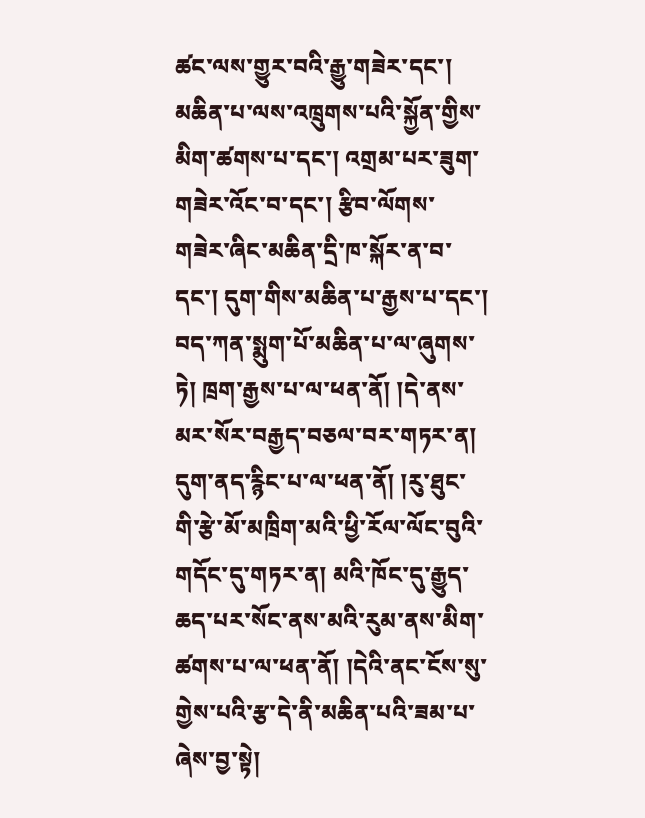ཚང་ལས་གྱུར་བའི་རྒྱུ་གཟེར་དང་། མཆིན་པ་ལས་འཁྲུགས་པའི་སྐྱོན་གྱིས་མིག་ཚགས་པ་དང་། འགྲམ་པར་ཟུག་གཟེར་འོང་བ་དང་། རྩིབ་ལོགས་གཟེར་ཞིང་མཆིན་དྲི་ཁ་སྐོར་ན་བ་དང་། དུག་གིས་མཆིན་པ་རྒྱས་པ་དང་། བད་ཀན་སྨུག་པོ་མཆིན་པ་ལ་ཞུགས་ཏེ། ཁྲག་རྒྱས་པ་ལ་ཕན་ནོ། །དེ་ནས་མར་སོར་བརྒྱད་བཅལ་བར་གཏར་ན། དུག་ནད་རྙིང་པ་ལ་ཕན་ནོ། །རུ་ཐུང་གི་རྩེ་མོ་མཁྲིག་མའི་ཕྱི་རོལ་ལོང་བུའི་གདོང་དུ་གཏར་ན། མའི་ཁོང་དུ་རྒྱུད་ཆད་པར་སོང་ནས་མའི་རུམ་ནས་མིག་ཚགས་པ་ལ་ཕན་ནོ། །དེའི་ནང་ངོས་སུ་གྱེས་པའི་རྩ་དེ་ནི་མཆིན་པའི་ཟམ་པ་ཞེས་བྱ་སྟེ།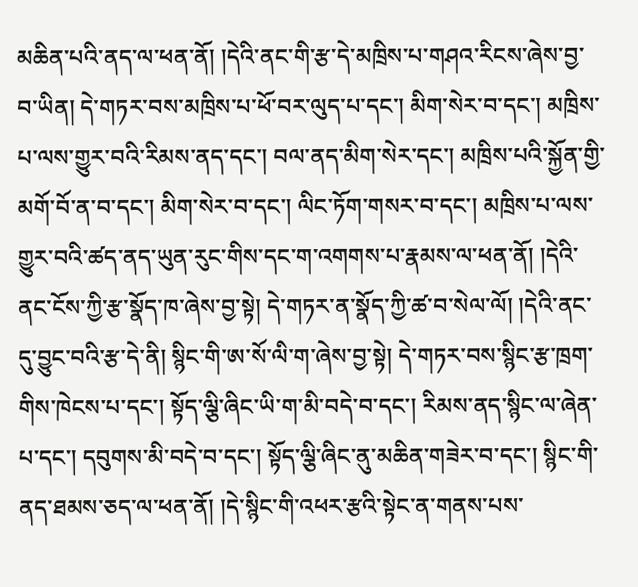མཆིན་པའི་ནད་ལ་ཕན་ནོ། །དེའི་ནང་གི་རྩ་དེ་མཁྲིས་པ་གཤའ་རིངས་ཞེས་བྱ་བ་ཡིན། དེ་གཏར་བས་མཁྲིས་པ་ཕོ་བར་ལུད་པ་དང་། མིག་སེར་བ་དང་། མཁྲིས་པ་ལས་གྱུར་བའི་རིམས་ནད་དང་། བལ་ནད་མིག་སེར་དང་། མཁྲིས་པའི་སྐྱོན་གྱི་མགོ་བོ་ན་བ་དང་། མིག་སེར་བ་དང་། ལིང་ཏོག་གསར་བ་དང་། མཁྲིས་པ་ལས་གྱུར་བའི་ཚད་ནད་ཡུན་རུང་གིས་དང་ག་འགགས་པ་རྣམས་ལ་ཕན་ནོ། །དེའི་ནང་ངོས་ཀྱི་རྩ་སྣོད་ཁ་ཞེས་བྱ་སྟེ། དེ་གཏར་ན་སྣོད་ཀྱི་ཚ་བ་སེལ་ལོ། །དེའི་ནང་དུ་བྱུང་བའི་རྩ་དེ་ནི། སྙིང་གི་ཨ་སོ་ལི་ག་ཞེས་བྱ་སྟེ། དེ་གཏར་བས་སྙིང་རྩ་ཁྲག་གིས་ཁེངས་པ་དང་། སྟོད་ལྕི་ཞིང་ཡི་ག་མི་བདེ་བ་དང་། རིམས་ནད་སྙིང་ལ་ཞེན་པ་དང་། དབུགས་མི་བདེ་བ་དང་། སྟོད་ལྕི་ཞིང་ནུ་མཆིན་གཟེར་བ་དང་། སྙིང་གི་ནད་ཐམས་ཅད་ལ་ཕན་ནོ། །དེ་སྙིང་གི་འཕར་རྩའི་སྟེང་ན་གནས་པས་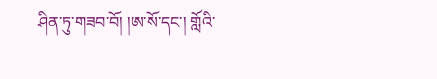ཤིན་ཏུ་གཟབ་བོ། །ཨ་སོ་དང་། གློའི་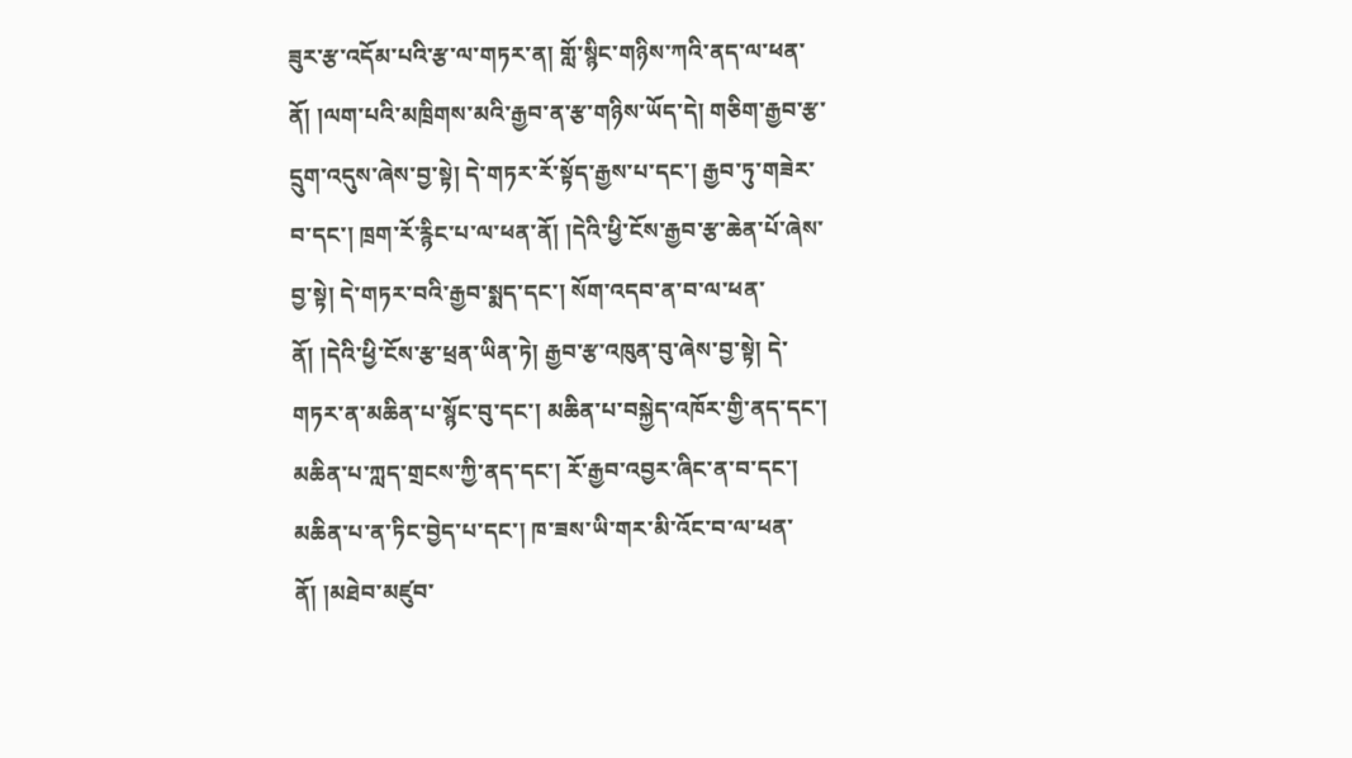ཟུར་རྩ་འདོམ་པའི་རྩ་ལ་གཏར་ན། གློ་སྙིང་གཉིས་ཀའི་ནད་ལ་ཕན་ནོ། །ལག་པའི་མཁྲིགས་མའི་རྒྱབ་ན་རྩ་གཉིས་ཡོད་དེ། གཅིག་རྒྱབ་རྩ་དྲུག་འདུས་ཞེས་བྱ་སྟེ། དེ་གཏར་རོ་སྟོད་རྒྱས་པ་དང་། རྒྱབ་ཏུ་གཟེར་བ་དང་། ཁྲག་རོ་རྙིང་པ་ལ་ཕན་ནོ། །དེའི་ཕྱི་ངོས་རྒྱབ་རྩ་ཆེན་པོ་ཞེས་བྱ་སྟེ། དེ་གཏར་བའི་རྒྱབ་སྨད་དང་། སོག་འདབ་ན་བ་ལ་ཕན་ནོ། །དེའི་ཕྱི་ངོས་རྩ་ཕྲན་ཡིན་ཏེ། རྒྱབ་རྩ་འཁུན་བུ་ཞེས་བྱ་སྟེ། དེ་གཏར་ན་མཆིན་པ་སྙོང་བུ་དང་། མཆིན་པ་བསྐྱེད་འཁོར་གྱི་ནད་དང་། མཆིན་པ་ཀླད་གྲངས་ཀྱི་ནད་དང་། རོ་རྒྱབ་འབྱར་ཞིང་ན་བ་དང་། མཆིན་པ་ན་ཏིང་བྱེད་པ་དང་། ཁ་ཟས་ཡི་གར་མི་འོང་བ་ལ་ཕན་ནོ། །མཐེབ་མཛུབ་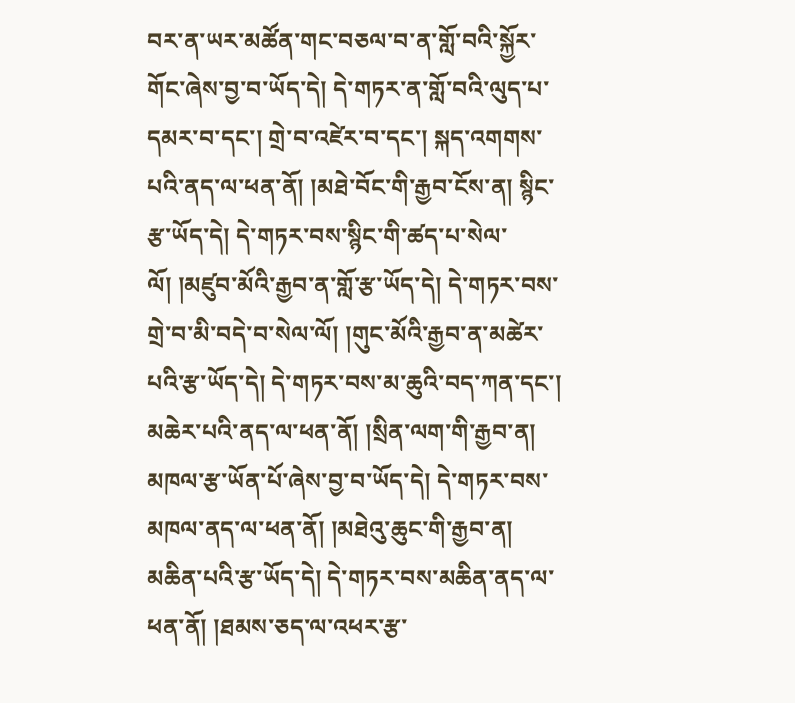བར་ན་ཡར་མཚོན་གང་བཅལ་བ་ན་གློ་བའི་སྐྱོར་གོང་ཞེས་བྱ་བ་ཡོད་དེ། དེ་གཏར་ན་གློ་བའི་ལུད་པ་དམར་བ་དང་། གྲེ་བ་འཛེར་བ་དང་། སྐད་འགགས་པའི་ནད་ལ་ཕན་ནོ། །མཐེ་བོང་གི་རྒྱབ་ངོས་ན། སྙིང་རྩ་ཡོད་དེ། དེ་གཏར་བས་སྙིང་གི་ཚད་པ་སེལ་ལོ། །མཛུབ་མོའི་རྒྱབ་ན་གློ་རྩ་ཡོད་དེ། དེ་གཏར་བས་གྲེ་བ་མི་བདེ་བ་སེལ་ལོ། །གུང་མོའི་རྒྱབ་ན་མཚེར་པའི་རྩ་ཡོད་དེ། དེ་གཏར་བས་མ་ཆུའི་བད་ཀན་དང་། མཆེར་པའི་ནད་ལ་ཕན་ནོ། །སྲིན་ལག་གི་རྒྱབ་ན། མཁལ་རྩ་ཡོན་པོ་ཞེས་བྱ་བ་ཡོད་དེ། དེ་གཏར་བས་མཁལ་ནད་ལ་ཕན་ནོ། །མཐེའུ་ཆུང་གི་རྒྱབ་ན། མཆིན་པའི་རྩ་ཡོད་དེ། དེ་གཏར་བས་མཆིན་ནད་ལ་ཕན་ནོ། །ཐམས་ཅད་ལ་འཕར་རྩ་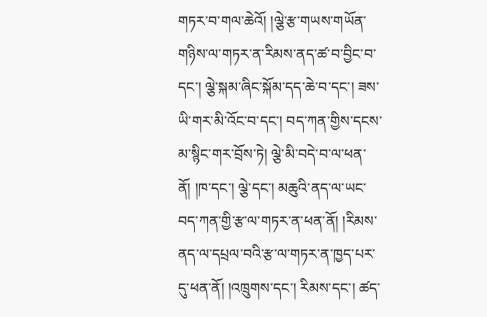གཏར་བ་གལ་ཆེའོ། །ལྕེ་རྩ་གཡས་གཡོན་གཉིས་ལ་གཏར་ན་རིམས་ནད་ཚ་བ་བྱིང་བ་དང་། ལྕེ་སྐམ་ཞིང་སྐོམ་དད་ཆེ་བ་དང་། ཟས་ཡི་གར་མི་འོང་བ་དང་། བད་ཀན་གྱིས་དངས་མ་སྙིང་གར་བྲོས་ཏེ། ལྕེ་མི་བདེ་བ་ལ་ཕན་ནོ། །ཁ་དང་། ལྕེ་དང་། མཆུའི་ནད་ལ་ཡང་བད་ཀན་གྱི་རྩ་ལ་གཏར་ན་ཕན་ནོ། །རིམས་ནད་ལ་དཔྲལ་བའི་རྩ་ལ་གཏར་ན་ཁྱད་པར་དུ་ཕན་ནོ། །འཁྲུགས་དང་། རིམས་དང་། ཚད་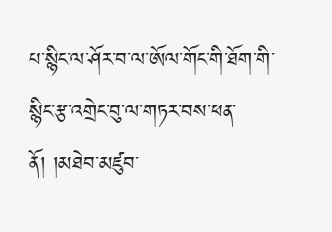པ་སྙིང་ལ་ཤོར་བ་ལ་ཨོལ་གོང་གི་ཐོག་གི་སྙིང་རྩ་འགྲེང་བུ་ལ་གཏར་བས་ཕན་ནོ། །མཐེབ་མཛུབ་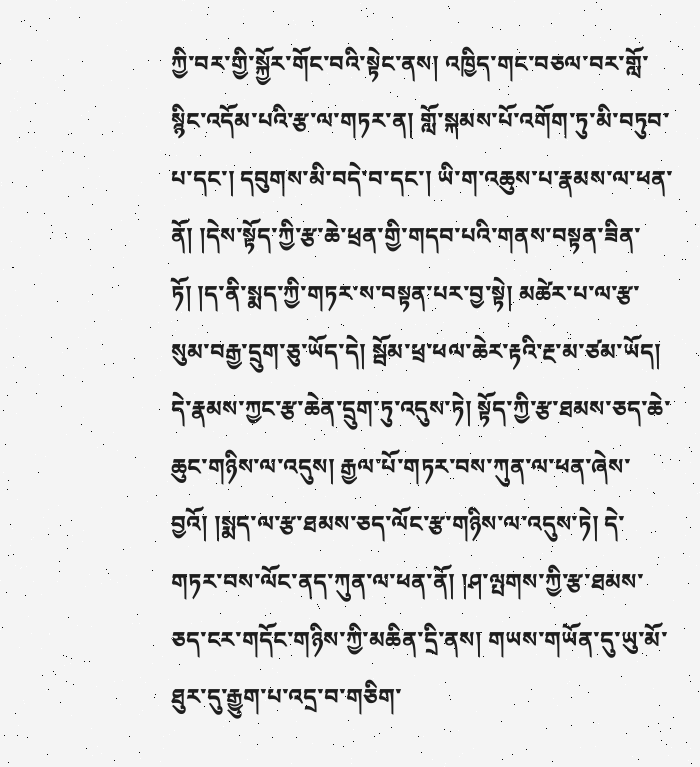ཀྱི་བར་གྱི་སྐྱོར་གོང་བའི་སྟེང་ནས། འཁྱིད་གང་བཅལ་བར་གློ་སྙིང་འདོམ་པའི་རྩ་ལ་གཏར་ན། གློ་སྐམས་པོ་འགོག་ཏུ་མི་བཏུབ་པ་དང་། དབུགས་མི་བདེ་བ་དང་། ཡི་ག་འཆུས་པ་རྣམས་ལ་ཕན་ནོ། །དེས་སྟོད་ཀྱི་རྩ་ཆེ་ཕྲན་གྱི་གདབ་པའི་གནས་བསྟན་ཟིན་ཏོ། །ད་ནི་སྨད་ཀྱི་གཏར་ས་བསྟན་པར་བྱ་སྟེ། མཚེར་པ་ལ་རྩ་སུམ་བརྒྱ་དྲུག་ཅུ་ཡོད་དེ། སྦོམ་ཕྲ་ཕལ་ཆེར་རྟའི་རྔ་མ་ཙམ་ཡོད། དེ་རྣམས་ཀྱང་རྩ་ཆེན་དྲུག་ཏུ་འདུས་ཏེ། སྟོད་ཀྱི་རྩ་ཐམས་ཅད་ཆེ་ཆུང་གཉིས་ལ་འདུས། རྒྱལ་པོ་གཏར་བས་ཀུན་ལ་ཕན་ཞེས་བྱའོ། །སྨད་ལ་རྩ་ཐམས་ཅད་ལོང་རྩ་གཉིས་ལ་འདུས་ཏེ། དེ་གཏར་བས་ལོང་ནད་ཀུན་ལ་ཕན་ནོ། །ཤ་ལྤགས་ཀྱི་རྩ་ཐམས་ཅད་ངར་གདོང་གཉིས་ཀྱི་མཆིན་དྲི་ནས། གཡས་གཡོན་དུ་ཡུ་མོ་ཐུར་དུ་རྒྱུག་པ་འདྲ་བ་གཅིག་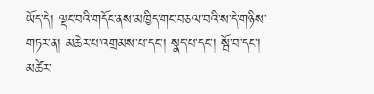ཡོད་དེ། ལྡང་བའི་གདོང་ནས་མཁྱིད་གང་བཅལ་བའི་ས་དེ་གཉིས་གཏར་ན། མཆེར་པ་འགྲམས་པ་དང་། སྣད་པ་དང་། སྦོ་བ་དང་། མཚེར་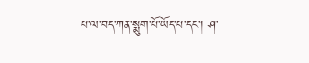པ་ལ་བད་ཀན་སྨུག་པོ་ཡོད་པ་དང་། ཤ་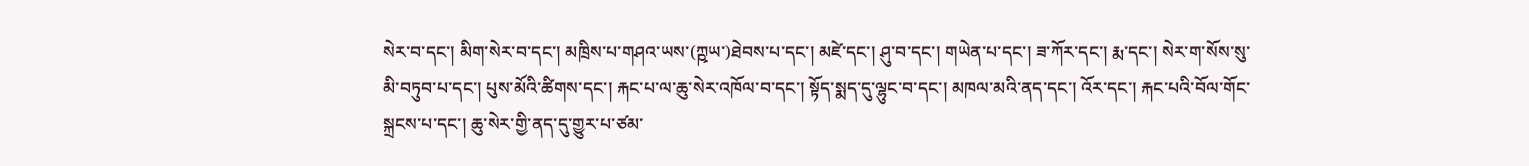སེར་བ་དང་། མིག་སེར་བ་དང་། མཁྲིས་པ་གཤའ་ཡས་(ཀྵཡ་)ཐེབས་པ་དང་། མཛེ་དང་། ཤུ་བ་དང་། གཡེན་པ་དང་། ཟ་ཀོར་དང་། རྨ་དང་། སེར་ག་སོས་སུ་མི་བཏུབ་པ་དང་། པུས་མོའི་ཚིགས་དང་། རྐང་པ་ལ་ཆུ་སེར་འཁོལ་བ་དང་། སྟོད་སྨད་དུ་ལྷུང་བ་དང་། མཁལ་མའི་ནད་དང་། འོར་དང་། རྐང་པའི་བོལ་གོང་སྐྲངས་པ་དང་། ཆུ་སེར་གྱི་ནད་དུ་གྱུར་པ་ཙམ་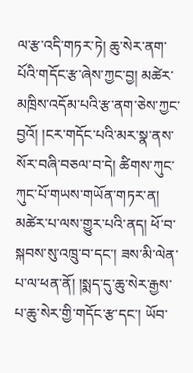ལ་རྩ་འདི་གཏར་ཏེ། ཆུ་སེར་ནག་པོའི་གདོང་རྩ་ཞེས་ཀྱང་བྱ། མཚེར་མཁྲིས་འདོམ་པའི་རྩ་ནག་ཅེས་ཀྱང་བྱའོ། །ངར་གདོང་པའི་མར་སྣ་ནས་སོར་བཞི་བཅལ་བ་དེ། ཚིགས་ཀུང་ཀུང་པོ་གཡས་གཡོན་གཏར་ན། མཚེར་པ་ལས་གྱུར་པའི་ནད། ཕོ་བ་སྐབས་སུ་འཁྲུ་བ་དང་། ཟས་མི་ལེན་པ་ལ་ཕན་ནོ། །སྨད་དུ་ཆུ་སེར་རྒྱས་པ་ཆུ་སེར་གྱི་གདོང་རྩ་དང་། ཡོབ་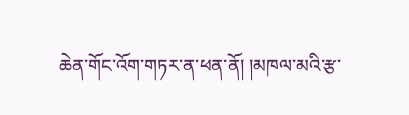ཆེན་གོང་འོག་གཏར་ན་ཕན་ནོ། །མཁལ་མའི་རྩ་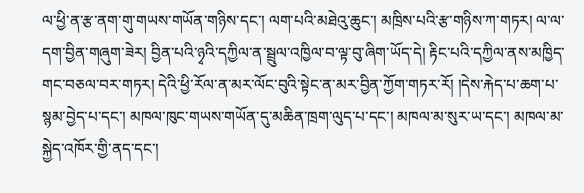ལ་ཕྱི་ན་རྩ་ནག་གུ་གཡས་གཡོན་གཉིས་དང་། ལག་པའི་མཐེའུ་ཆུང་། མཁྲིས་པའི་རྩ་གཉིས་ཀ་གཏར། ལ་ལ་དག་བྱིན་གཞུག་ཟེར། བྱིན་པའི་ཉྭའི་དཀྱིལ་ན་སྦྲུལ་འཁྱིལ་བ་ལྟ་བུ་ཞིག་ཡོད་དེ། རྟིང་པའི་དཀྱིལ་ནས་མཁྱིད་གང་བཅལ་བར་གཏར། དེའི་ཕྱི་རོལ་ན་མར་ལོང་བུའི་སྟེང་ན་མར་བྱིན་ཀྱོག་གཏར་རོ། །དེས་རྐེད་པ་ཆག་པ་སྙམ་བྱེད་པ་དང་། མཁལ་ཁུང་གཡས་གཡོན་དུ་མཆིན་ཁྲག་ལུད་པ་དང་། མཁལ་མ་སུར་ཡ་དང་། མཁལ་མ་སྐྱེད་འཁོར་གྱི་ནད་དང་།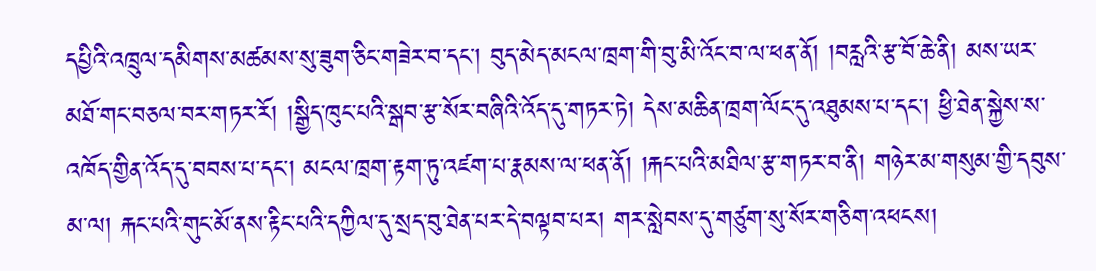དཔྱིའི་འཁྲུལ་དམིགས་མཚམས་སུ་ཟུག་ཅིང་གཟེར་བ་དང་། བུད་མེད་མངལ་ཁྲག་གི་བུ་མི་འོང་བ་ལ་ཕན་ནོ། །བརླའི་རྩ་བོ་ཆེ་ནི། མས་ཡར་མཐོ་གང་བཅལ་བར་གཏར་རོ། །སྒྱིད་ཁུང་པའི་སྒབ་རྩ་སོར་བཞིའི་འོད་དུ་གཏར་ཏེ། དེས་མཆིན་ཁྲག་ལོང་དུ་འཐུམས་པ་དང་། ཕྱི་ཐེན་སྐྱེས་ས་འཁོད་གྱིན་འོད་དུ་བབས་པ་དང་། མངལ་ཁྲག་རྟག་ཏུ་འཛག་པ་རྣམས་ལ་ཕན་ནོ། །རྐང་པའི་མཐིལ་རྩ་གཏར་བ་ནི། གཉེར་མ་གསུམ་གྱི་དབུས་མ་ལ། རྐང་པའི་གུང་མོ་ནས་རྟིང་པའི་དཀྱིལ་དུ་སྲད་བུ་ཐེན་པར་དེ་བལྟབ་པར། གར་སླེབས་དུ་གཙུག་སུ་སོར་གཅིག་འཕངས།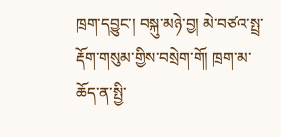ཁྲག་དབྱུང་། བསྐུ་མཉེ་བྱ། མེ་བཙའ་སྤྲ་རྡོག་གསུམ་གྱིས་བསྲེག་གོ། ཁྲག་མ་ཆོད་ན་སྤྱི་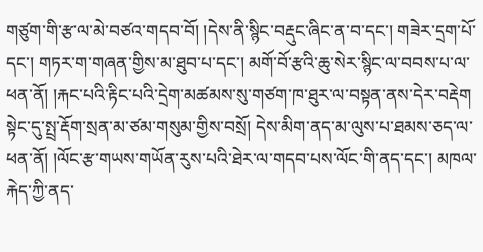གཙུག་གི་རྩ་ལ་མེ་བཙའ་གདབ་བོ། །དེས་ནི་སྙིང་བརྡུང་ཞིང་ན་བ་དང་། གཟེར་དྲག་པོ་དང་། གཏར་ག་གཞན་གྱིས་མ་ཐུབ་པ་དང་། མགོ་བོ་རྩའི་ཆུ་སེར་སྙིང་ལ་བབས་པ་ལ་ཕན་ནོ། །རྐང་པའི་རྟིང་པའི་དྲེག་མཚམས་སུ་གཙག་ཁ་ཐུར་ལ་བསྟན་ནས་དེར་བརྡེག སྟེང་དུ་སྤྲ་རྡོག་སྲན་མ་ཙམ་གསུམ་གྱིས་བསྲོ། དེས་མིག་ནད་མ་ལུས་པ་ཐམས་ཅད་ལ་ཕན་ནོ། །ལོང་རྩ་གཡས་གཡོན་རུས་པའི་ཐེར་ལ་གདབ་པས་ལོང་གི་ནད་དང་། མཁལ་རྐེད་ཀྱི་ནད་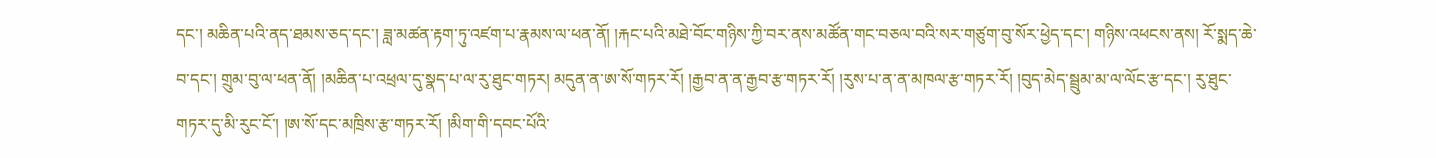དང་། མཆིན་པའི་ནད་ཐམས་ཅད་དང་། ཟླ་མཚན་རྟག་ཏུ་འཛག་པ་རྣམས་ལ་ཕན་ནོ། །རྐང་པའི་མཐེ་བོང་གཉིས་ཀྱི་བར་ནས་མཚོན་གང་བཅལ་བའི་སར་གཙུག་བུ་སོར་ཕྱེད་དང་། གཉིས་འཕངས་ནས། རོ་སྨད་ཆེ་བ་དང་། གྲུམ་བུ་ལ་ཕན་ནོ། །མཆིན་པ་འཕྲལ་དུ་སྣད་པ་ལ་རུ་ཐུང་གཏར། མདུན་ན་ཨ་སོ་གཏར་རོ། །རྒྱབ་ན་ན་རྒྱབ་རྩ་གཏར་རོ། །རུས་པ་ན་ན་མཁལ་རྩ་གཏར་རོ། །བུད་མེད་སྦྲུམ་མ་ལ་ལོང་རྩ་དང་། རུ་ཐུང་གཏར་དུ་མི་རུང་ངོ་། །ཨ་སོ་དང་མཁྲིས་རྩ་གཏར་རོ། །མིག་གི་དབང་པོའི་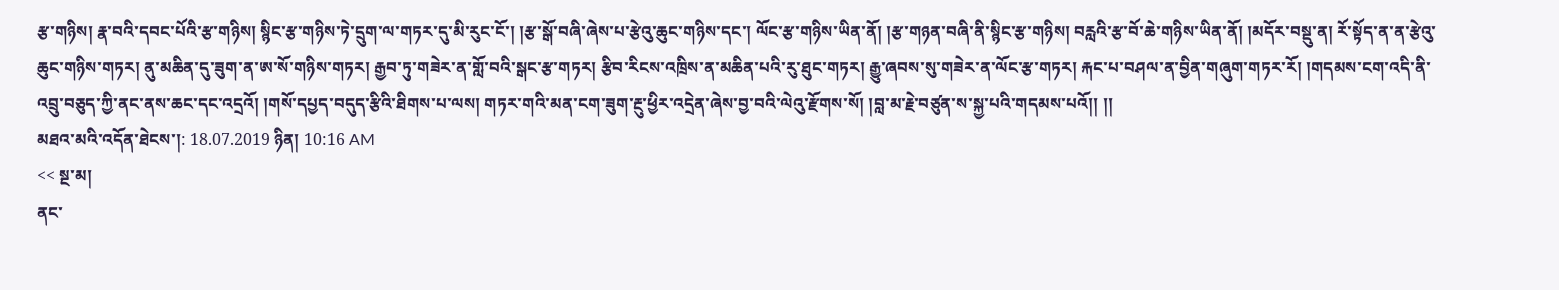རྩ་གཉིས། རྣ་བའི་དབང་པོའི་རྩ་གཉིས། སྙིང་རྩ་གཉིས་ཏེ་དྲུག་ལ་གཏར་དུ་མི་རུང་ངོ་། །རྩ་སྒོ་བཞི་ཞེས་པ་རྩེའུ་ཆུང་གཉིས་དང་། ལོང་རྩ་གཉིས་ཡིན་ནོ། །རྩ་གཉན་བཞི་ནི་སྙིང་རྩ་གཉིས། བརླའི་རྩ་བོ་ཆེ་གཉིས་ཡིན་ནོ། །མདོར་བསྡུ་ན། རོ་སྟོད་ན་ན་རྩེའུ་ཆུང་གཉིས་གཏར། ནུ་མཆིན་དུ་ཟུག་ན་ཨ་སོ་གཉིས་གཏར། རྒྱབ་ཏུ་གཟེར་ན་གློ་བའི་སྒང་རྩ་གཏར། རྩིབ་རིངས་འཁྲིས་ན་མཆིན་པའི་རུ་ཐུང་གཏར། རྒྱུ་ཞབས་སུ་གཟེར་ན་ལོང་རྩ་གཏར། རྐང་པ་བཤལ་ན་བྱིན་གཞུག་གཏར་རོ། །གདམས་ངག་འདི་ནི་འབྲུ་བཅུད་ཀྱི་ནང་ནས་ཆང་དང་འདྲའོ། །གསོ་དཔྱད་བདུད་རྩིའི་ཐིགས་པ་ལས། གཏར་གའི་མན་ངག་ཟུག་རྔུ་ཕྱིར་འདྲེན་ཞེས་བྱ་བའི་ལེའུ་རྫོགས་སོ། །བླ་མ་རྗེ་བཙུན་ས་སྐྱ་པའི་གདམས་པའོ།། །།
མཐའ་མའི་འདོན་ཐེངས་།: 18.07.2019 ཉིན། 10:16 AM
<< སྔ་མ།
ནང་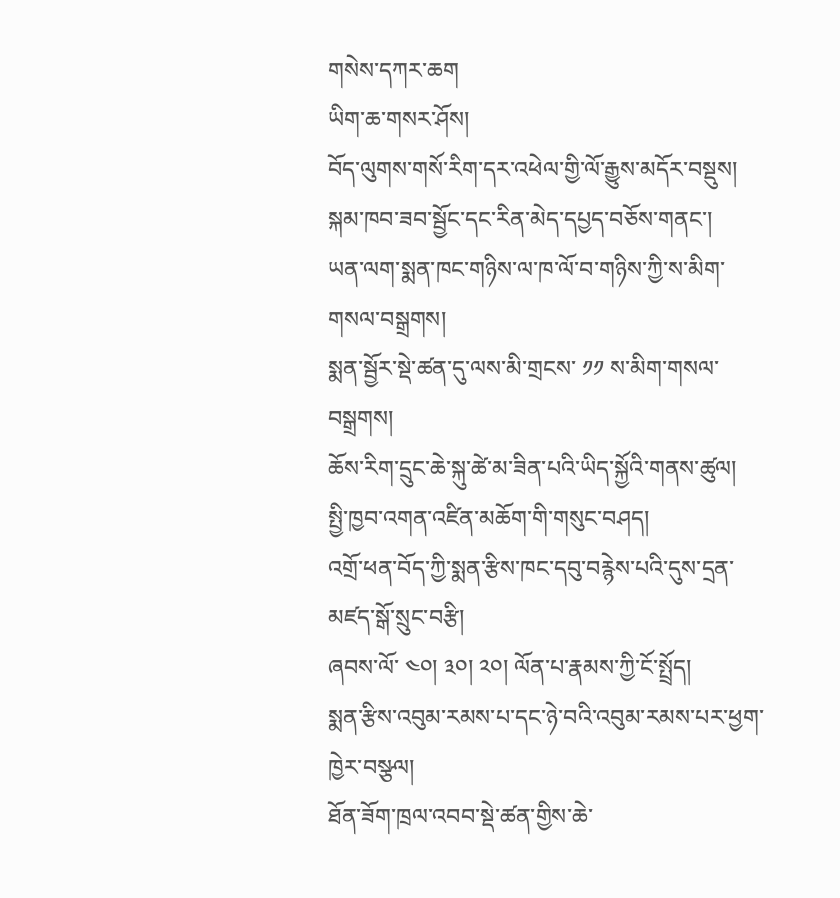གསེས་དཀར་ཆག
ཡིག་ཆ་གསར་ཤོས།
བོད་ལུགས་གསོ་རིག་དར་འཕེལ་གྱི་ལོ་རྒྱུས་མདོར་བསྡུས།
སྐམ་ཁབ་ཟབ་སྦྱོང་དང་རིན་མེད་དཔྱད་བཅོས་གནང་།
ཡན་ལག་སྨན་ཁང་གཉིས་ལ་ཁ་ལོ་བ་གཉིས་ཀྱི་ས་མིག་གསལ་བསྒྲགས།
སྨན་སྦྱོར་སྡེ་ཚན་དུ་ལས་མི་གྲངས་ ༡༡ ས་མིག་གསལ་བསྒྲགས།
ཆོས་རིག་དྲུང་ཆེ་སྐུ་ཚེ་མ་ཟིན་པའི་ཡིད་སྐྱོའི་གནས་ཚུལ།
སྤྱི་ཁྱབ་འགན་འཛིན་མཆོག་གི་གསུང་བཤད།
འགྲོ་ཕན་བོད་ཀྱི་སྨན་རྩིས་ཁང་དབུ་བརྙེས་པའི་དུས་དྲན་མཛད་སྒོ་སྲུང་བརྩི།
ཞབས་ལོ་ ༤༠། ༣༠། ༢༠། ལོན་པ་རྣམས་ཀྱི་ངོ་སྤྲོད།
སྨན་རྩིས་འབུམ་རམས་པ་དང་ཉེ་བའི་འབུམ་རམས་པར་ཕྱག་ཁྱེར་བསྩལ།
ཐོན་ཟོག་ཁྲལ་འབབ་སྡེ་ཚན་གྱིས་ཆེ་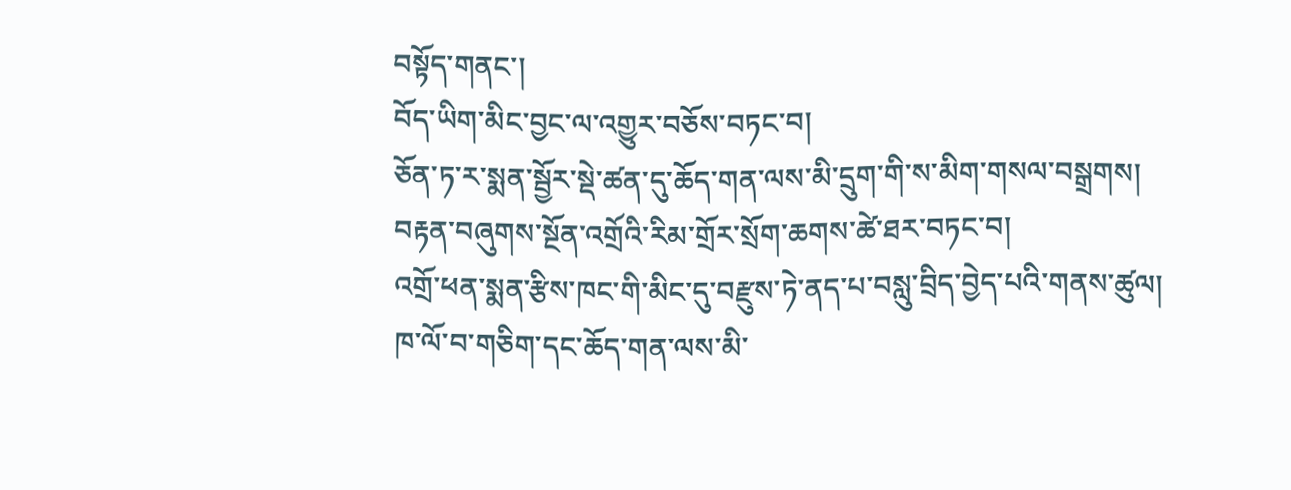བསྟོད་གནང་།
བོད་ཡིག་མིང་བྱང་ལ་འགྱུར་བཅོས་བཏང་བ།
ཅོན་ཏ་ར་སྨན་སྦྱོར་སྡེ་ཚན་དུ་ཆོད་གན་ལས་མི་དྲུག་གི་ས་མིག་གསལ་བསྒྲགས།
བརྟན་བཞུགས་སྔོན་འགྲོའི་རིམ་གྲོར་སྲོག་ཆགས་ཚེ་ཐར་བཏང་བ།
འགྲོ་ཕན་སྨན་རྩིས་ཁང་གི་མིང་དུ་བརྫུས་ཏེ་ནད་པ་བསླུ་བྲིད་བྱེད་པའི་གནས་ཚུལ།
ཁ་ལོ་བ་གཅིག་དང་ཆོད་གན་ལས་མི་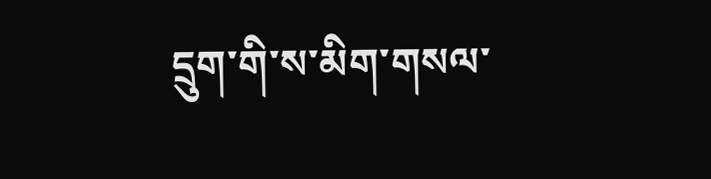དྲུག་གི་ས་མིག་གསལ་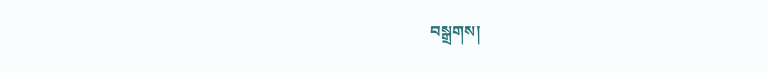བསྒྲགས།